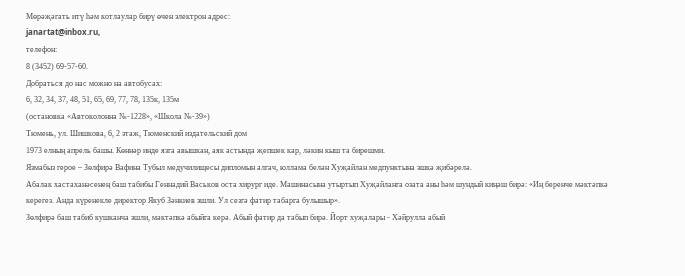Мөрәҗәгать итү һәм котлаулар бирү өчен электрон адрес:
janartat@inbox.ru,
телефон:
8 (3452) 69-57-60.
Добраться до нас можно на автобусах:
6, 32, 34, 37, 48, 51, 65, 69, 77, 78, 135к, 135м
(остановка «Автоколонна №-1228», «Школа №-39»)
Тюмень, ул. Шишкова, 6, 2 этаж, Тюменский издательский дом
1973 елның апрель башы. Көннәр инде язга авышкан, аяк астында җепшек кар, ләкин кыш та бирешми.
Язмабыз герое – Зөлфирә Вафина Тубыл медучилищесы дипломын алгач, юллама белән Хуҗайлан медпунктына эшкә җибәрелә.
Абалак хастаханәсенең баш табибы Геннадий Васьков оста хирург иде. Машинасына утыртып Хуҗайланга озата аны һәм шундый киңәш бирә: «Иң беренче мәктәпкә керегез. Анда күренекле директор Якуб Зәнкиев эшли. Ул сезгә фатир табарга булышыр».
Зөлфирә баш табиб кушканча эшли, мәктәпкә абыйга керә. Абый фатир да табып бирә. Йорт хуҗалары - Хәйрулла абый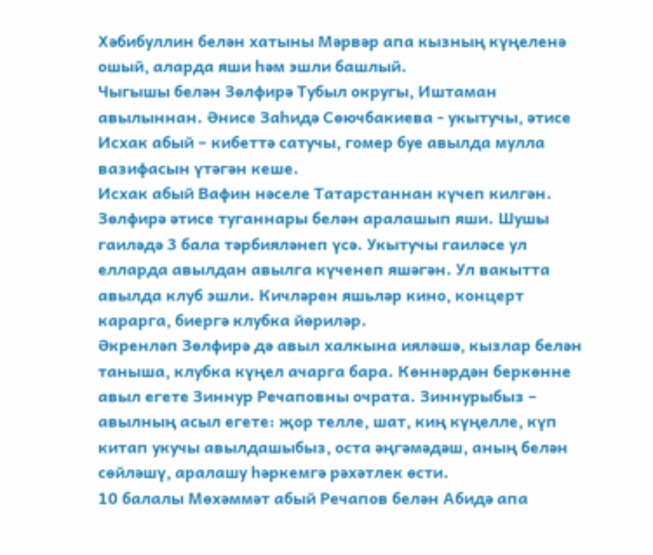Хәбибуллин белән хатыны Мәрвәр апа кызның күңеленә ошый, аларда яши һәм эшли башлый.
Чыгышы белән Зөлфирә Тубыл округы, Иштаман авылыннан. Әнисе Заһидә Сөючбакиева - укытучы, әтисе Исхак абый – кибеттә сатучы, гомер буе авылда мулла вазифасын үтәгән кеше.
Исхак абый Вафин нәселе Татарстаннан күчеп килгән. Зөлфирә әтисе туганнары белән аралашып яши. Шушы гаиләдә 3 бала тәрбияләнеп үсә. Укытучы гаиләсе ул елларда авылдан авылга күченеп яшәгән. Ул вакытта авылда клуб эшли. Кичләрен яшьләр кино, концерт карарга, биергә клубка йөриләр.
Әкренләп Зөлфирә дә авыл халкына ияләшә, кызлар белән таныша, клубка күңел ачарга бара. Көннәрдән беркөнне авыл егете Зиннур Речаповны очрата. Зиннурыбыз – авылның асыл егете: җор телле, шат, киң күңелле, күп китап укучы авылдашыбыз, оста әңгәмәдәш, аның белән сөйләшү, аралашу һәркемгә рәхәтлек өсти.
10 балалы Мөхәммәт абый Речапов белән Абидә апа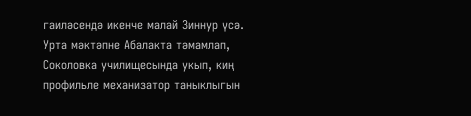гаиләсендә икенче малай Зиннур үсә. Урта мәктәпне Абалакта тәмамлап, Соколовка училищесында укып, киң профильле механизатор таныклыгын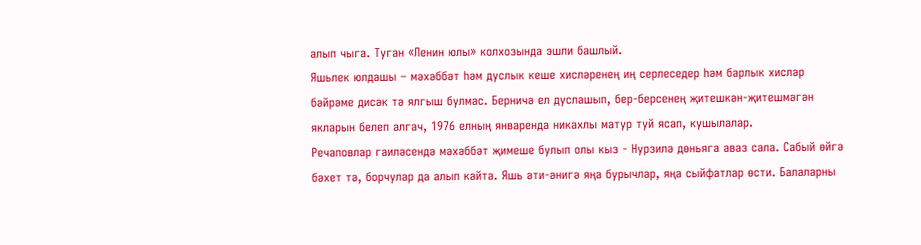алып чыга. Туган «Ленин юлы» колхозында эшли башлый.
Яшьлек юлдашы – мәхәббәт һәм дуслык кеше хисләренең иң серлеседер һәм барлык хисләр бәйрәме дисәк тә ялгыш булмас. Берничә ел дуслашып, бер-берсенең җитешкән-җитешмәгән якларын белеп алгач, 1976 елның январенда никахлы матур туй ясап, кушылалар.
Речаповлар гаиләсендә мәхәббәт җимеше булып олы кыз - Нурзилә дөньяга аваз сала. Сабый өйгә бәхет тә, борчулар да алып кайта. Яшь әти-әнигә яңа бурычлар, яңа сыйфатлар өсти. Балаларны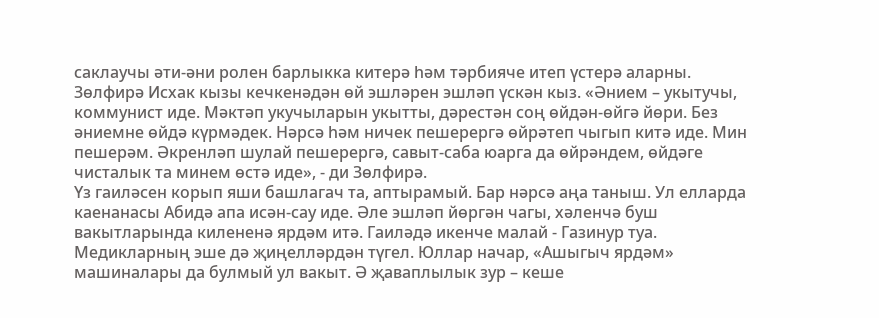саклаучы әти-әни ролен барлыкка китерә һәм тәрбияче итеп үстерә аларны.
Зөлфирә Исхак кызы кечкенәдән өй эшләрен эшләп үскән кыз. «Әнием – укытучы, коммунист иде. Мәктәп укучыларын укытты, дәрестән соң өйдән-өйгә йөри. Без әниемне өйдә күрмәдек. Нәрсә һәм ничек пешерергә өйрәтеп чыгып китә иде. Мин пешерәм. Әкренләп шулай пешерергә, савыт-саба юарга да өйрәндем, өйдәге чисталык та минем өстә иде», - ди Зөлфирә.
Үз гаиләсен корып яши башлагач та, аптырамый. Бар нәрсә аңа таныш. Ул елларда каенанасы Абидә апа исән-сау иде. Әле эшләп йөргән чагы, хәленчә буш вакытларында килененә ярдәм итә. Гаиләдә икенче малай - Газинур туа. Медикларның эше дә җиңелләрдән түгел. Юллар начар, «Ашыгыч ярдәм» машиналары да булмый ул вакыт. Ә җаваплылык зур – кеше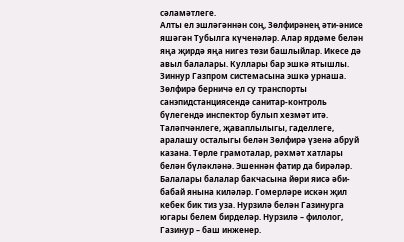сәламәтлеге.
Алты ел эшләгәннән соң, Зөлфирәнең әти-әнисе яшәгән Тубылга күченәләр. Алар ярдәме белән яңа җирдә яңа нигез төзи башлыйлар. Икесе дә авыл балалары. Куллары бар эшкә ятышлы. Зиннур Газпром системасына эшкә урнаша. Зөлфирә берничә ел су транспорты санэпидстанциясендә санитар-контроль бүлегендә инспектор булып хезмәт итә.
Таләпчәнлеге, җаваплылыгы, гаделлеге, аралашу осталыгы белән Зөлфирә үзенә абруй казана. Төрле грамоталар, рәхмәт хатлары белән бүләкләнә. Эшеннән фатир да бирәләр. Балалары балалар бакчасына йөри яисә әби-бабай янына киләләр. Гомерләре искән җил кебек бик тиз уза. Нурзилә белән Газинурга югары белем бирделәр. Нурзилә – филолог, Газинур – баш инженер.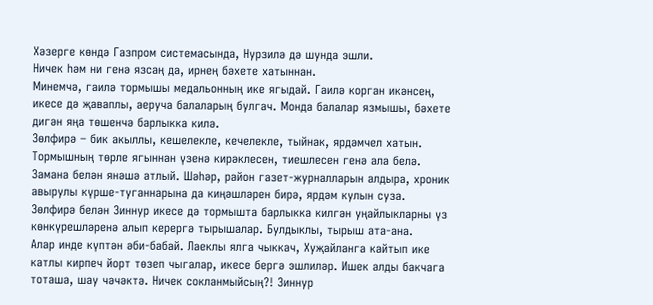Хәзерге көндә Газпром системасында, Нурзилә дә шунда эшли.
Ничек һәм ни генә язсаң да, ирнең бәхете хатыннан.
Минемчә, гаилә тормышы медальонның ике ягыдай. Гаилә корган икәнсең, икесе дә җаваплы, аеруча балаларың булгач. Монда балалар язмышы, бәхете дигән яңа төшенчә барлыкка килә.
Зөлфирә – бик акыллы, кешелекле, кечелекле, тыйнак, ярдәмчел хатын. Тормышның төрле ягыннан үзенә кирәклесен, тиешлесен генә ала белә. Замана белән янәшә атлый. Шәһәр, район газет-журналларын алдыра, хроник авырулы күрше-туганнарына да киңәшләрен бирә, ярдәм кулын суза.
Зөлфирә белән Зиннур икесе дә тормышта барлыкка килгән уңайлыкларны үз көнкүрешләренә алып керергә тырышалар. Булдыклы, тырыш ата-ана.
Алар инде күптән әби-бабай. Лаеклы ялга чыккач, Хуҗайланга кайтып ике катлы кирпеч йорт төзеп чыгалар, икесе бергә эшлиләр. Ишек алды бакчага тоташа, шау чәчәктә. Ничек сокланмыйсың?! Зиннур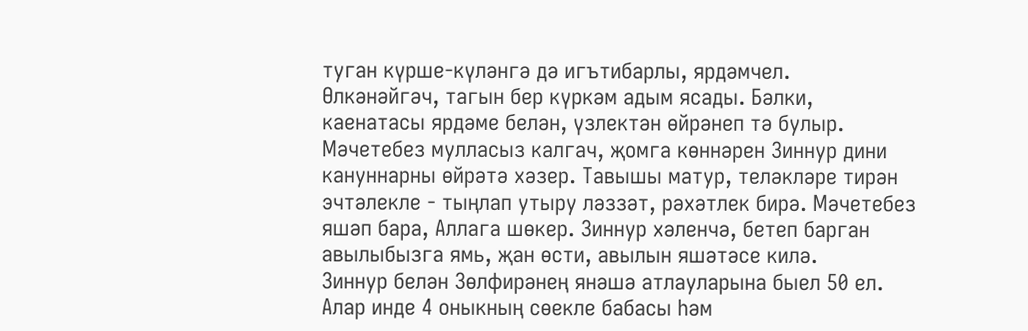туган күрше-күләнгә дә игътибарлы, ярдәмчел.
Өлкәнәйгәч, тагын бер күркәм адым ясады. Бәлки, каенатасы ярдәме белән, үзлектән өйрәнеп тә булыр. Мәчетебез мулласыз калгач, җомга көннәрен Зиннур дини кануннарны өйрәтә хәзер. Тавышы матур, теләкләре тирән эчтәлекле - тыңлап утыру ләззәт, рәхәтлек бирә. Мәчетебез яшәп бара, Аллага шөкер. Зиннур хәленчә, бетеп барган авылыбызга ямь, җан өсти, авылын яшәтәсе килә.
Зиннур белән Зөлфирәнең янәшә атлауларына быел 50 ел. Алар инде 4 оныкның сөекле бабасы һәм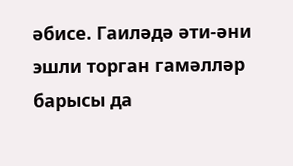әбисе. Гаиләдә әти-әни эшли торган гамәлләр барысы да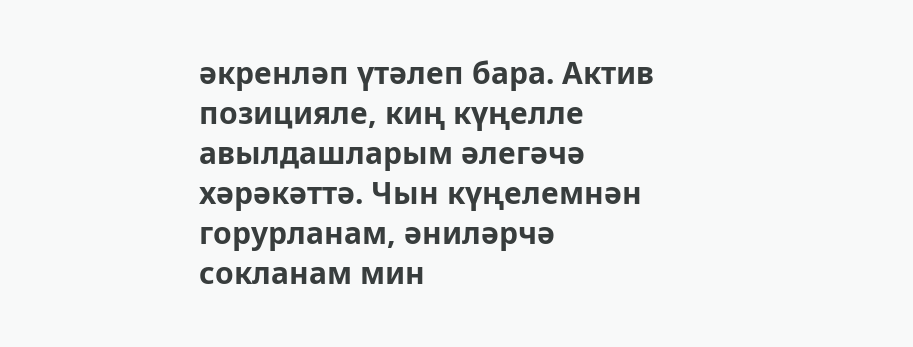әкренләп үтәлеп бара. Актив позицияле, киң күңелле авылдашларым әлегәчә хәрәкәттә. Чын күңелемнән горурланам, әниләрчә сокланам мин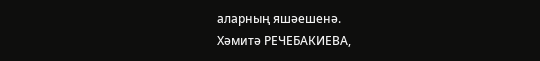аларның яшәешенә.
Хәмитә РЕЧЕБАКИЕВА,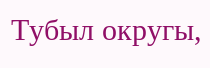Тубыл округы,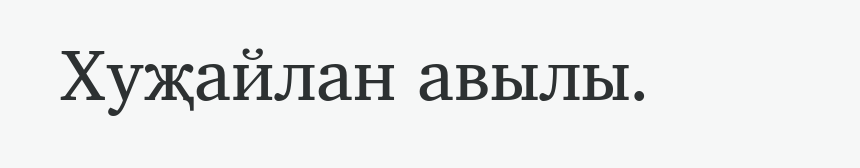Хуҗайлан авылы.